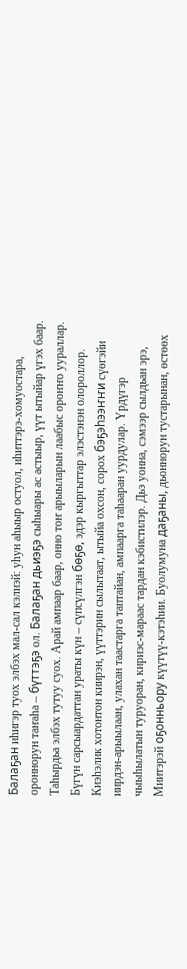Балаҕан иһигэр туох элбэх мал-сал кэлиэй: уһун аһыыр остуол, иһиттэрэ-хомуостара, ороннорун таҥаһа – бүттэҕэ ол. Балаҕан дьиэҕэ сыһыары ас астыыр, үүт ытыйар үгэх баар. Таһырдьа элбэх тутуу суох. Арай ампаар баар, онно тоҥ арыыларын лаабыс ороҥҥо уураллар. Бүгүн сарсыардаттан ураты күн – сүпсүлгэн бөҕө, эдэр кыргыттар элэстэнэн олороллор. Киэһэлик хотонтон киирэн, үүттэрин сылытаат, ытыйа охсон, сорох бэҕэһээҥҥи сүөгэйи иирдэн-арыылаан, улахан таастарга таптайан, ампаарга таһааран уурдулар. Үрдүгэр чыыһылатын туруоран, кириэс-мараас тардан кэбистилэр. Дьэ уонна, сэмээр сылдьан эрэ, Миитэрэй оҕонньору күүтүү-кэтэһии. Буолумуна даҕаны, дьоннорун тустарынан, өстөөх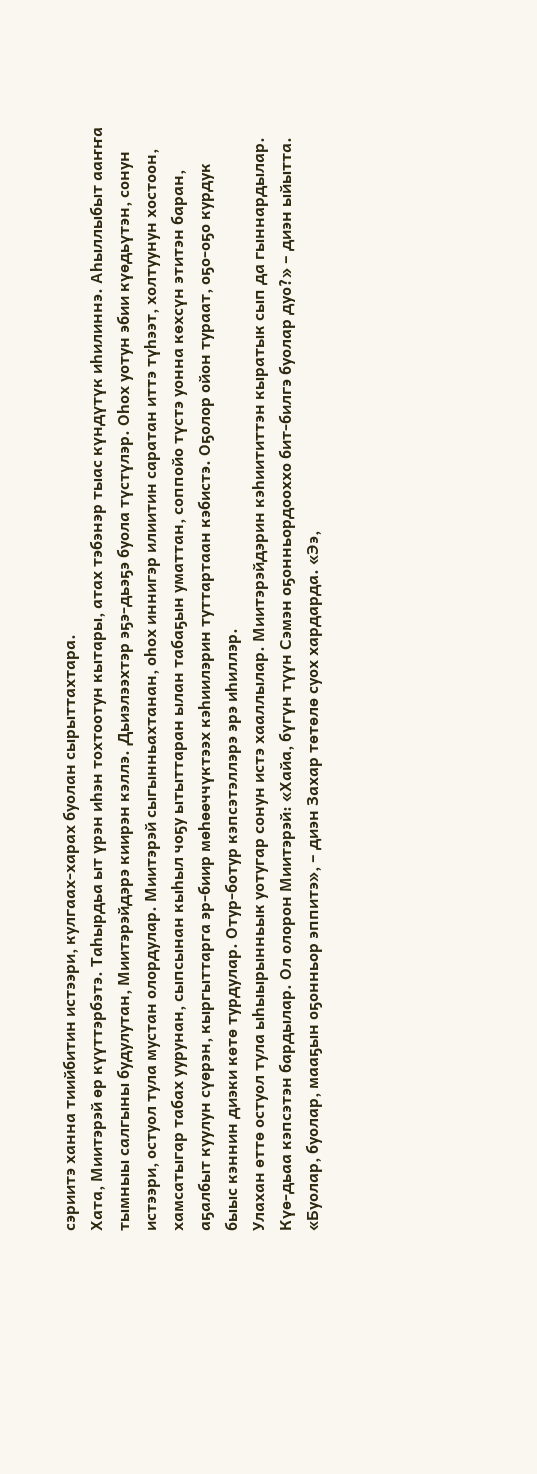сэриитэ ханна тиийбитин истээри, кулгаах-харах буолан сырыттахтара.
Хата, Миитэрэй өр күүттэрбэтэ. Таһырдьа ыт үрэн иһэн тохтоотун кытары, атах тэбэнэр тыас күндүтүк иһилиннэ. Аһыллыбыт ааҥҥа тымныы салгыны будулутан, Миитэрэйдэрэ киирэн кэллэ. Дьиэлээхтэр эҕэ-дьэҕэ буола түстүлэр. Оһох уотун эбии күөдьүтэн, сонун истээри, остуол тула мустан олордулар. Миитэрэй сыгынньахтанан, оһох иннигэр илиитин саратан иттэ түһээт, холтуунун хостоон, хамсатыгар табах уурунан, сыпсынан кыһыл чоҕу ытыттаран ылан табаҕын уматтан, соппойо түстэ уонна көхсүн этитэн баран, аҕалбыт куулун сүөрэн, кыргыттарга эр-биир мөһөөччүктээх кэһиилэрин туттартаан кэбистэ. Оҕолор ойон тураат, оҕо-оҕо курдук быыс кэннин диэки көтө турдулар. Отур-ботур кэпсэтэллэрэ эрэ иһиллэр.
Улахан өттө остуол тула ыһыырынньык уотугар сонун истэ хааллылар. Миитэрэйдэрин кэһиититтэн кыратык сып да гыннардылар. Күө-дьаа кэпсэтэн бардылар. Ол олорон Миитэрэй: «Хайа, бүгүн түүн Сэмэн оҕонньордооххо бит-билгэ буолар дуо?» – диэн ыйытта. «Буолар, буолар, мааҕын оҕонньор эппитэ», – диэн Захар төтөлө суох хардарда. «Ээ,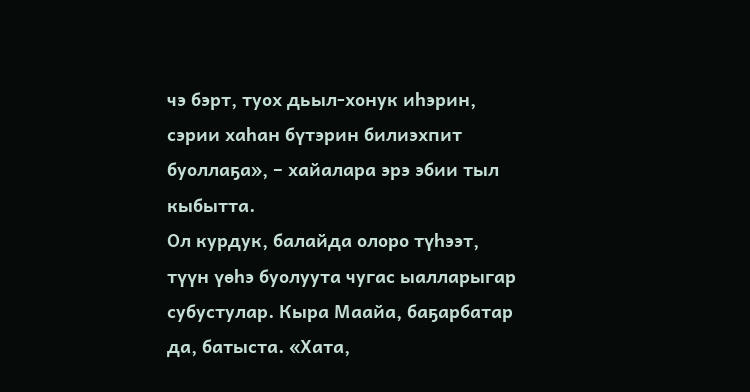чэ бэрт, туох дьыл-хонук иһэрин, сэрии хаһан бүтэрин билиэхпит буоллаҕа», – хайалара эрэ эбии тыл кыбытта.
Ол курдук, балайда олоро түһээт, түүн үөһэ буолуута чугас ыалларыгар субустулар. Кыра Маайа, баҕарбатар да, батыста. «Хата,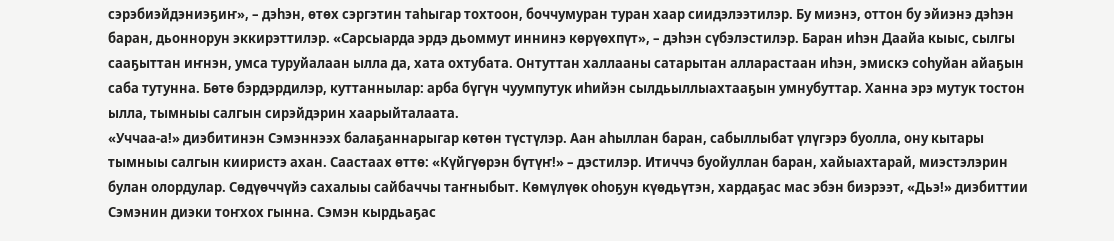сэрэбиэйдэниэҕиҥ», – дэһэн, өтөх сэргэтин таһыгар тохтоон, боччумуран туран хаар сиидэлээтилэр. Бу миэнэ, оттон бу эйиэнэ дэһэн баран, дьоннорун эккирэттилэр. «Сарсыарда эрдэ дьоммут иннинэ көрүөхпүт», – дэһэн сүбэлэстилэр. Баран иһэн Даайа кыыс, сылгы сааҕыттан иҥнэн, умса туруйалаан ылла да, хата охтубата. Онтуттан халлааны сатарытан алларастаан иһэн, эмискэ соһуйан айаҕын саба тутунна. Бөтө бэрдэрдилэр, куттаннылар: арба бүгүн чуумпутук иһийэн сылдьыллыахтааҕын умнубуттар. Ханна эрэ мутук тостон ылла, тымныы салгын сирэйдэрин хаарыйталаата.
«Уччаа-а!» диэбитинэн Сэмэннээх балаҕаннарыгар көтөн түстүлэр. Аан аһыллан баран, сабыллыбат үлүгэрэ буолла, ону кытары тымныы салгын кииристэ ахан. Саастаах өттө: «Күйгүөрэн бүтүҥ!» – дэстилэр. Итиччэ буойуллан баран, хайыахтарай, миэстэлэрин булан олордулар. Сөдүөччүйэ сахалыы сайбаччы таҥныбыт. Көмүлүөк оһоҕун күөдьүтэн, хардаҕас мас эбэн биэрээт, «Дьэ!» диэбиттии Сэмэнин диэки тоҥхох гынна. Сэмэн кырдьаҕас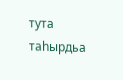тута таһырдьа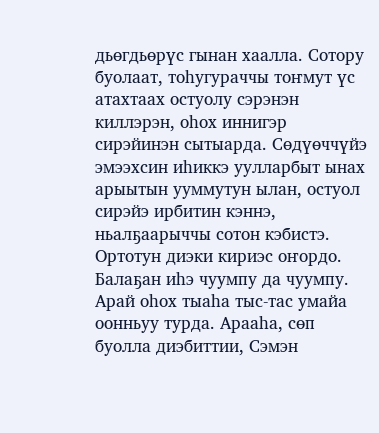дьөгдьөрүс гынан хаалла. Сотору буолаат, тоһугураччы тоҥмут үс атахтаах остуолу сэрэнэн киллэрэн, оһох иннигэр сирэйинэн сытыарда. Сөдүөччүйэ эмээхсин иһиккэ уулларбыт ынах арыытын ууммутун ылан, остуол сирэйэ ирбитин кэннэ, ньалҕаарыччы сотон кэбистэ. Ортотун диэки кириэс оҥордо. Балаҕан иһэ чуумпу да чуумпу. Арай оһох тыаһа тыс-тас умайа оонньуу турда. Арааһа, сөп буолла диэбиттии, Сэмэн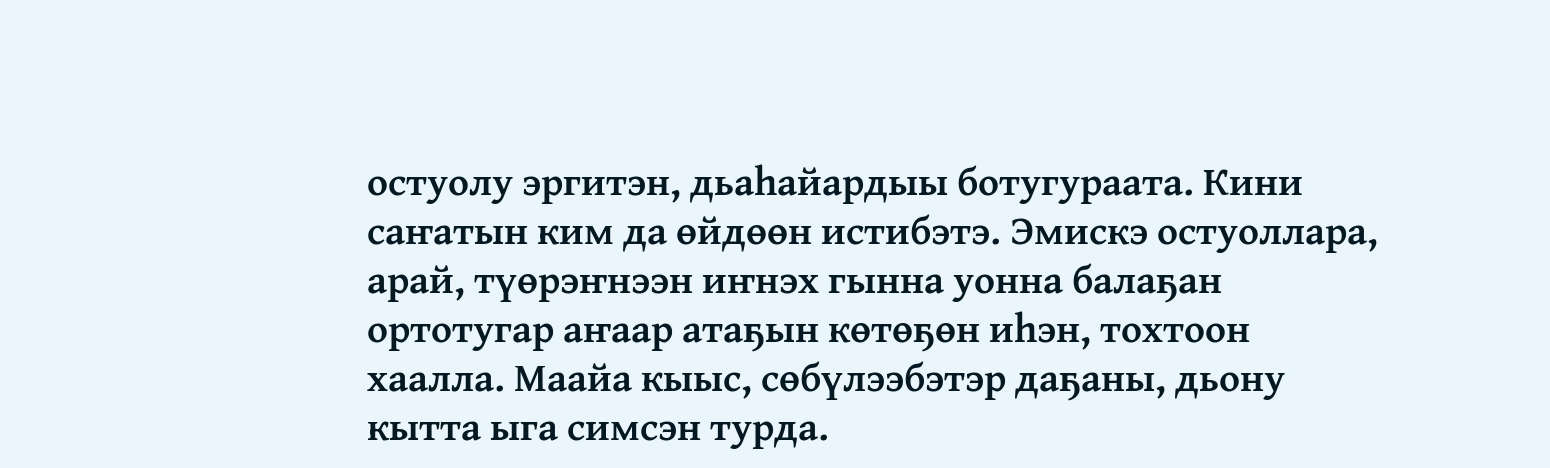остуолу эргитэн, дьаһайардыы ботугураата. Кини саҥатын ким да өйдөөн истибэтэ. Эмискэ остуоллара, арай, түөрэҥнээн иҥнэх гынна уонна балаҕан ортотугар аҥаар атаҕын көтөҕөн иһэн, тохтоон хаалла. Маайа кыыс, сөбүлээбэтэр даҕаны, дьону кытта ыга симсэн турда.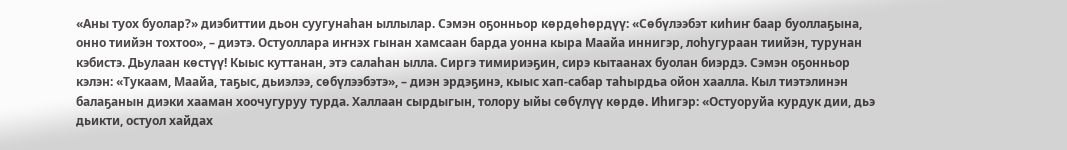«Аны туох буолар?» диэбиттии дьон суугунаһан ыллылар. Сэмэн оҕонньор көрдөһөрдүү: «Сөбүлээбэт киһиҥ баар буоллаҕына, онно тиийэн тохтоо», – диэтэ. Остуоллара иҥнэх гынан хамсаан барда уонна кыра Маайа иннигэр, лоһугураан тиийэн, турунан кэбистэ. Дьулаан көстүү! Кыыс куттанан, этэ салаһан ылла. Сиргэ тимириэҕин, сирэ кытаанах буолан биэрдэ. Сэмэн оҕонньор кэлэн: «Тукаам, Маайа, таҕыс, дьиэлээ, сөбүлээбэтэ», – диэн эрдэҕинэ, кыыс хап-сабар таһырдьа ойон хаалла. Кыл тиэтэлинэн балаҕанын диэки хааман хоочугуруу турда. Халлаан сырдыгын, толору ыйы сөбүлүү көрдө. Иһигэр: «Остуоруйа курдук дии, дьэ дьикти, остуол хайдах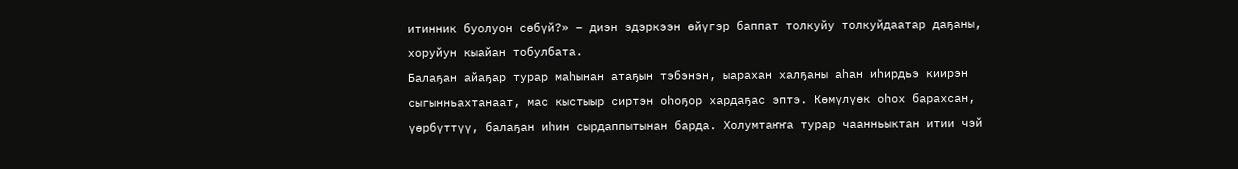итинник буолуон сөбүй?» – диэн эдэркээн өйүгэр баппат толкуйу толкуйдаатар даҕаны, хоруйун кыайан тобулбата.
Балаҕан айаҕар турар маһынан атаҕын тэбэнэн, ыарахан халҕаны аһан иһирдьэ киирэн сыгынньахтанаат, мас кыстыыр сиртэн оһоҕор хардаҕас эптэ. Көмүлүөк оһох барахсан, үөрбүттүү, балаҕан иһин сырдаппытынан барда. Холумтаҥҥа турар чаанньыктан итии чэй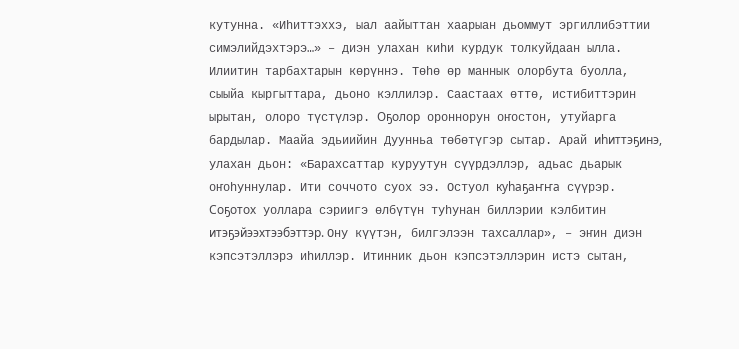кутунна. «Иһиттэххэ, ыал аайыттан хаарыан дьоммут эргиллибэттии симэлийдэхтэрэ…» – диэн улахан киһи курдук толкуйдаан ылла. Илиитин тарбахтарын көрүннэ. Төһө өр маннык олорбута буолла, сыыйа кыргыттара, дьоно кэллилэр. Саастаах өттө, истибиттэрин ырытан, олоро түстүлэр. Оҕолор ороннорун оҥостон, утуйарга бардылар. Маайа эдьиийин Дуунньа төбөтүгэр сытар. Арай иһиттэҕинэ, улахан дьон: «Барахсаттар куруутун сүүрдэллэр, адьас дьарык оҥоһуннулар. Ити соччото суох ээ. Остуол куһаҕаҥҥа сүүрэр. Соҕотох уоллара сэриигэ өлбүтүн туһунан биллэрии кэлбитин итэҕэйээхтээбэттэр. Ону күүтэн, билгэлээн тахсаллар», – эҥин диэн кэпсэтэллэрэ иһиллэр. Итинник дьон кэпсэтэллэрин истэ сытан,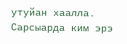утуйан хаалла. Сарсыарда ким эрэ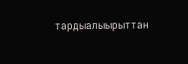тардыалыырыттан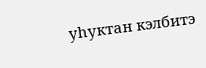уһуктан кэлбитэ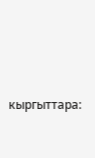кыргыттара: